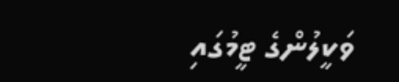ވަކީލުންގެ ޓީމުގައި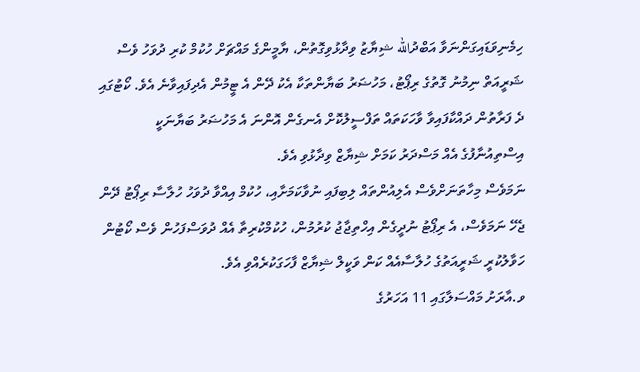ހިމެނިވަޑައިގަންނަވާ އަބްދުالله ޝިޔާޒު ވިދާޅުވިގޮތުން، ޔާމީންގެ މައްޗަށް ހުކުމް ކުރި ދުވަހު ވެސް ޝަރީއަތް ނިމުނު ގޮތުގެ ރިޕޯޓު، މަހުޟަރު ބަޔާންތަކާ އެކު ދޭން އެ ޓީމުން އެދިފައިވާނެ އެވެ. ކޯޓުގައި ދެ ފަރާތުން ދައްކާފައިވާ ވާހަކަތައް ތަފްސީލުކޮށް އެނގެން އޮންނަ އެ މަހުޟަރު ބަޔާނަކީ އިސްތިއުނާފުގެ އެއް މަސްދަރު ކަމަށް ޝިޔާޒް ވިދާޅުވި އެވެ.
ނަމަވެސް މިހާތަނަށްވެސް އެލިއުންތައް ލިބިފައި ނުވާކަމަށާއި، ހުކުމް އިއްވާ ދުވަހު ހުލާސާ ރިޕޯޓު ދޭން ޖެހޭ ނަމަވެސް، އެ ރިޕޯޓު ނުދީގެން އިހްތިޖާޖު ކުރުމުން، ހުކުމްކުރިތާ އެއް ދުވަސްފަހުން ވެސް ކޯޓުން ހަވާލުކުރީ ޝަރީއަތުގެ ހުލާސާއެއް ކަން ވަކީލް ޝިޔާޒް ފާހަގަކުރެއްވި އެވެ.
ވ.އާރަށު މައްސަލާގައި 11 އަހަރުގެ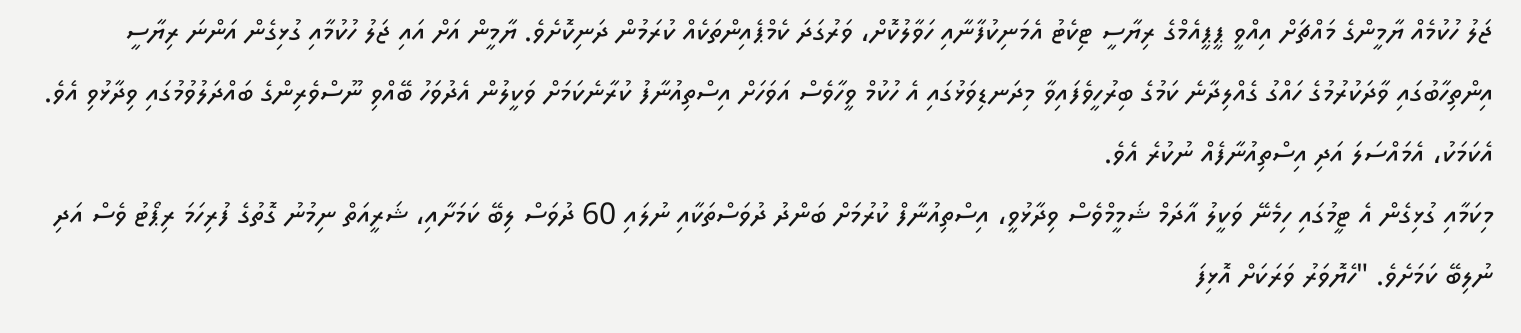ޖަލު ހުކުމެއް ޔާމީންގެ މައްޗަށް އިއްވީ ޕީޕީއެމްގެ ރިޔާސީ ޓިކެޓު އެމަނިކުފާނާއި ހަވާލުކޮށް، ވަރުގަދަ ކެމްޕެއިންތަކެއް ކުރަމުން ދަނިކޮށެވެ. ޔާމީން އަށް އައި ޖަލު ހުކުމާއި ގުޅިގެން އަންނަ ރިޔާސީ އިންތިހާބުގައި ވާދަކުރުމުގެ ހައްގު ގެއްލިދާނެ ކަމުގެ ބިރުހީވެފައިވާ މިދަނޑިވަޅުގައި އެ ހުކުމް ވީހާވެސް އަވަހަށް އިސްތިއުނާފު ކުރާނެކަމަށް ވަކީލުން އެދުވަހު ބޭއްވި ނޫސްވެރިންގެ ބައްދަލުވުމުގައި ވިދާޅުވި އެވެ. އެކަމަކު، އެމައްސަލަ އަދި އިސްތިއުނާފެއް ނުކުރެ އެވެ.
މިކަމާއި ގުޅިގެން އެ ޓީމުގައި ހިމެނޭ ވަކީލު އާދަމް ޝަމީމްވެސް ވިދާޅުވީ، އިސްތިއުނާފް ކުރުމަށް ބަންދު ދުވަސްތަކާއި ނުލައި 60 ދުވަސް ލިބޭ ކަމަށާއި، ޝަރީއަތް ނިމުނު ގޮތުގެ ފުރިހަމަ ރިޕޯޓު ވެސް އަދި ނުލިބޭ ކަމަށެވެ. "ހެޔޮވަރު ވަރަކަށް އޮޅިފަ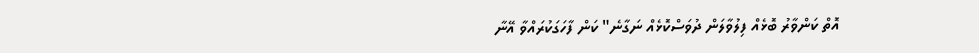އޮތް ކަންވާރު ބޮޅެއް ފިލުވާލަން ދުވަސްކޮޅެއް ނަގާނެ" ކަން ފާހަގަކުރައްވާ އޭނާ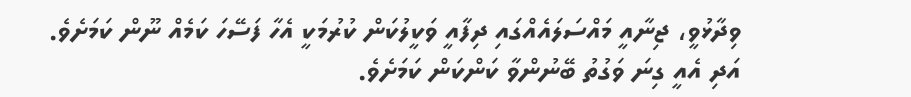ވިދާޅުވީ، ޖިނާއީ މައްސަލައެއްގައި ދިފާއީ ވަކީލުކަން ކުރުމަކީ އެހާ ފަސޭހަ ކަމެއް ނޫން ކަމަށެވެ. އަދި އެއީ ގިނަ ވަގުތު ބޭނުންވާ ކަންކަން ކަމަށެވެ.